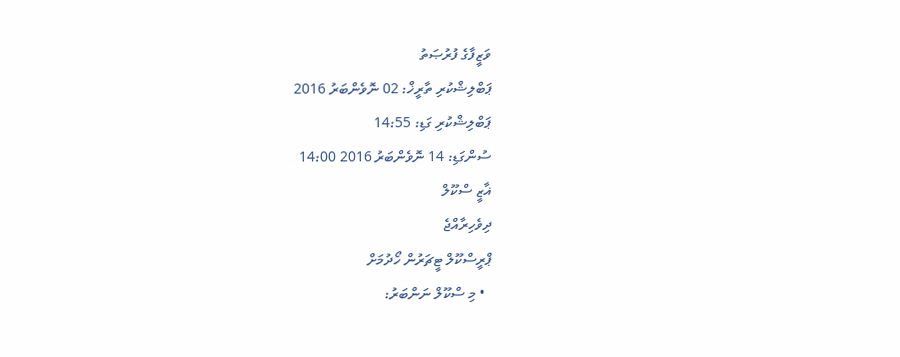ވަޒީފާގެ ފުރުޞަތު
ޕަބްލިޝްކުރި ތާރީޚް: 02 ނޮވެންބަރު 2016
ޕަބްލިޝްކުރި ގަޑި: 14:55
ސުންގަޑި: 14 ނޮވެންބަރު 2016 14:00
ޣާޒީ ސްކޫލް
ދިވެހިރާއްޖެ
ޕްރީސްކޫލް ޓީޗަރުން ހޯދުމަށް
  • މި ސްކޫލް ނަންބަރު: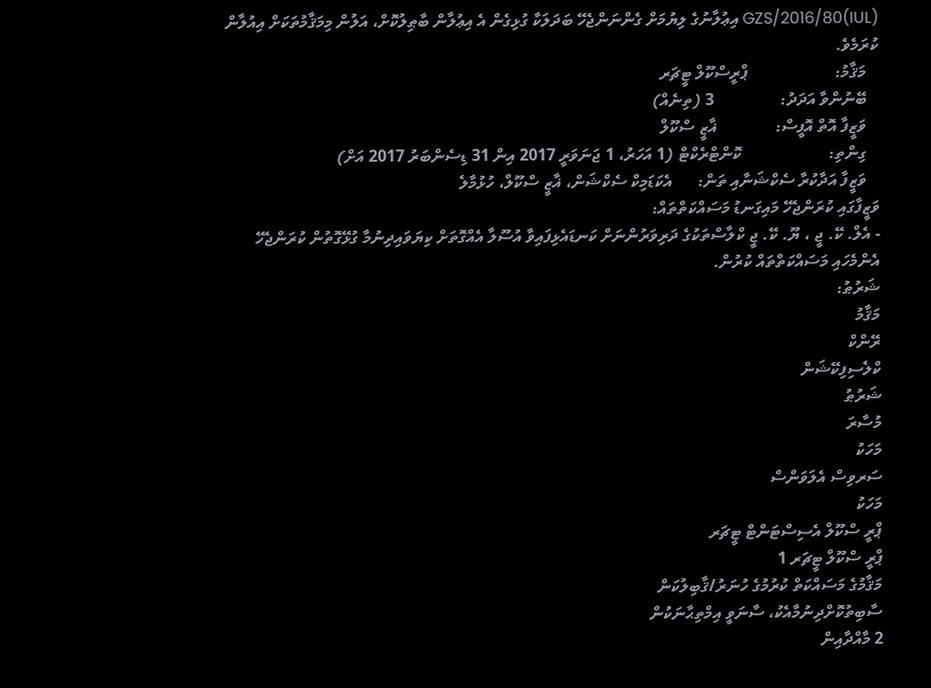(IUL)GZS/2016/80 އިޢުލާނުގެ ލިޔުމަށް ގެންނަންޖެހޭ ބަދަލަކާ ގުޅިގެން އެ އިޢުލާން ބާޠިލުކޮށް، އަލުން މިމަޤާމުތަކަށް އިއުލާން ކުރަމެވެ.
   މަޤާމު:                     ޕްރީސްކޫލް ޓީޗަރ
   ބޭނުންވާ އަދަދު:                3 (ތިނެއް)
   ވަޒީފާ އޮތް އޮފީސް:              ޣާޒީ ސްކޫލް
   ގިންތި:                     ކޮންޓްރެކްޓް (1 އަހަރު، 1 ޖަނަވަރީ 2017 އިން 31 ޑިސެންބަރު 2017 އަށް)
   ވަޒީފާ އަދާކުރާ ސެކްޝަނާއި ތަން:      އެކަޑަމިކް ސެކްޝަން، ޣާޒީ ސްކޫލް، ހުޅުމާލެ
ވަޒީފާގައި ކުރަންޖެހޭ މައިގަނޑު މަސައްކަތްތައް:
- އެލް. ކޭ. ޖީ ، ޔޫ. ކޭ. ޖީ ކްލާސްތަކުގެ ދަރިވަރުންނަށް ކަނޑައެޅިފައިވާ އުސޫލާ އެއްގޮތަށް ކިޔަވައިދިނުމާ ގުޅޭގޮތުން ކުރަންޖެހޭ އެންމެހައި މަސައްކަތްތައް ކުރުން.
ޝަރުޠު:
މަޤާމު
ރޭންކް
ކްލެސިފިކޭޝަން
ޝަރުޠު
މުސާރަ
މަހަކު
ސަރވިސް އެލަވަންސް
މަހަކު
ޕްރީ ސްކޫލް އެސިސްޓަންޓް ޓީޗަރ
ޕްރީ ސްކޫލް ޓީޗަރ 1
މަޤާމުގެ މަސައްކަތް ކުރުމުގެ ހުނަރު/ޤާބިލުކަން
ސާބިތުކޮށްދިނުމާއެކު، ސާނަވީ އިމްތިޙާނަކުން
2 މާއްދާއިން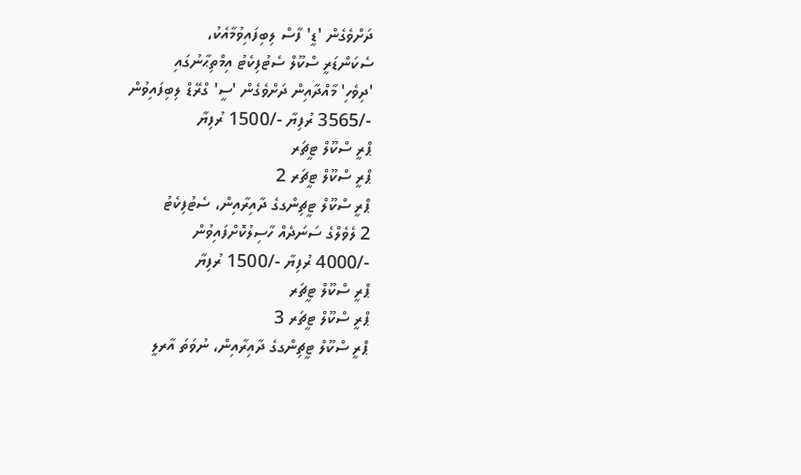ދަށްވެގެން 'ޑީ' ފާސް ލިބިފައިވުމާއެކު،
ސެކަންޑަރީ ސްކޫލް ސެޓުފިކެޓު އިމްތިޙާނުގައި
'ދިވެހި' މާއްދާއިން ދަށްވެގެން 'ސީ' ގްރޭޑް ލިބިފައިވުން
-/3565 ރުފިޔާ -/1500 ރުފިޔާ
ޕްރީ ސްކޫލް ޓީޗަރ
ޕްރީ ސްކޫލް ޓީޗަރ 2
ޕްރީ ސްކޫލް ޓީޗިންގގެ ދާއިރާއިން، ސެޓުފިކެޓު
2 ލެވެލްގެ ސަނަދެއް ހާސިލުކޮށްފައިވުން
-/4000 ރުފިޔާ -/1500 ރުފިޔާ
ޕްރީ ސްކޫލް ޓީޗަރ
ޕްރީ ސްކޫލް ޓީޗަރ 3
ޕްރީ ސްކޫލް ޓީޗިންގގެ ދާއިރާއިން، ނުވަތަ އާރލީ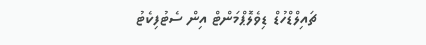ޗައިލްޑްހުޑް ޑިވެލޮޕްމަންޓް އިން ސެޓުފިކެޓު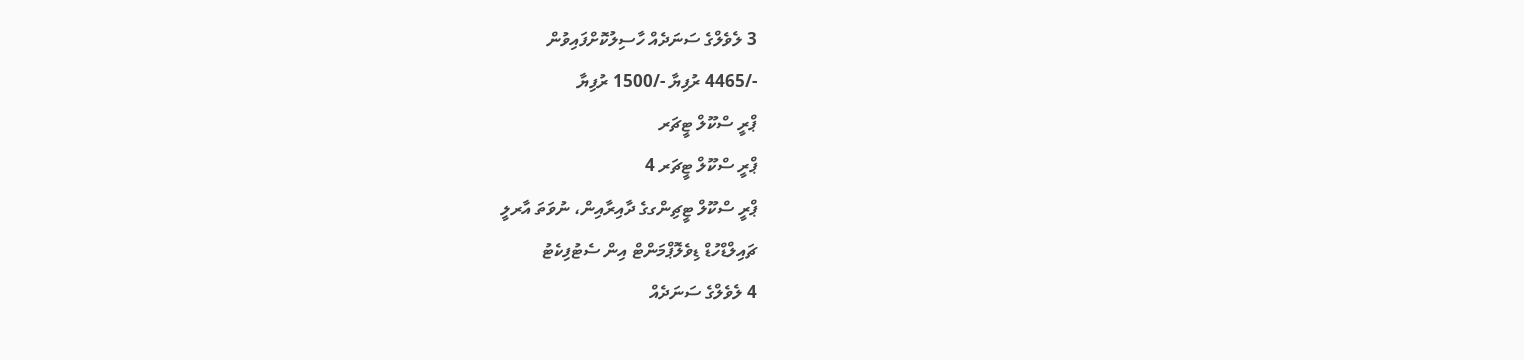3 ލެވެލްގެ ސަނަދެއް ހާސިލުކޮށްފައިވުން
-/4465 ރުފިޔާ -/1500 ރުފިޔާ
ޕްރީ ސްކޫލް ޓީޗަރ
ޕްރީ ސްކޫލް ޓީޗަރ 4
ޕްރީ ސްކޫލް ޓީޗިންގގެ ދާއިރާއިން، ނުވަތަ އާރލީ
ޗައިލްޑްހުޑް ޑިވެލޮޕްމަންޓް އިން ސެޓުފިކެޓު
4 ލެވެލްގެ ސަނަދެއް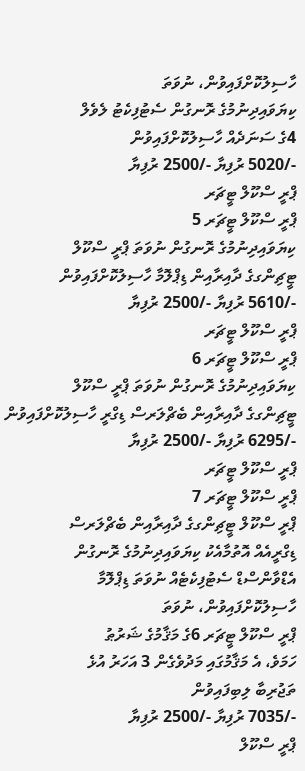ހާސިލުކޮށްފައިވުން، ނުވަތަ
ކިޔަވައިދިނުމުގެ ރޮނގުން ސެޓުފިކެޓު ލެވެލް
4ގެ ސަނަދެއް ހާސިލުކޮށްފައިވުން
-/5020 ރުފިޔާ -/2500 ރުފިޔާ
ޕްރީ ސްކޫލް ޓީޗަރ
ޕްރީ ސްކޫލް ޓީޗަރ 5
ކިޔަވައިދިނުމުގެ ރޮނގުން ނުވަތަ ޕްރީ ސްކޫލް
ޓީޗިންގގެ ދާއިރާއިން ޑިޕްލޮމާ ހާސިލުކޮށްފައިވުން
-/5610 ރުފިޔާ -/2500 ރުފިޔާ
ޕްރީ ސްކޫލް ޓީޗަރ
ޕްރީ ސްކޫލް ޓީޗަރ 6
ކިޔަވައިދިނުމުގެ ރޮނގުން ނުވަތަ ޕްރީ ސްކޫލް
ޓީޗިންގގެ ދާއިރާއިން ބެޗްލަރސް ޑިގްރީ ހާސިލުކޮށްފައިވުން
-/6295 ރުފިޔާ -/2500 ރުފިޔާ
ޕްރީ ސްކޫލް ޓީޗަރ
ޕްރީ ސްކޫލް ޓީޗަރ 7
ޕްރީ ސްކޫލް ޓީޗިންގގެ ދާއިރާއިން ބެޗްލަރސް
ޑިގްރީއެއް އޮތުމާއެކު ކިޔަވައިދިނުމުގެ ރޮނގުން
އެޑްވާންސްޑް ސެޓުފިކެޓެއް ނުވަތަ ޑިޕްލޮމާ ހާސިލުކޮށްފައިވުން، ނުވަތަ
ޕްރީ ސްކޫލް ޓީޗަރ 6ގެ މަޤާމުގެ ޝަރުޠު
ހަމަވެ، އެ މަޤާމުގައި މަދުވެގެން 3 އަހަރު އުޅެ
ތަޖުރިބާ ލިބިފައިވުން
-/7035 ރުފިޔާ -/2500 ރުފިޔާ
ޕްރީ ސްކޫލް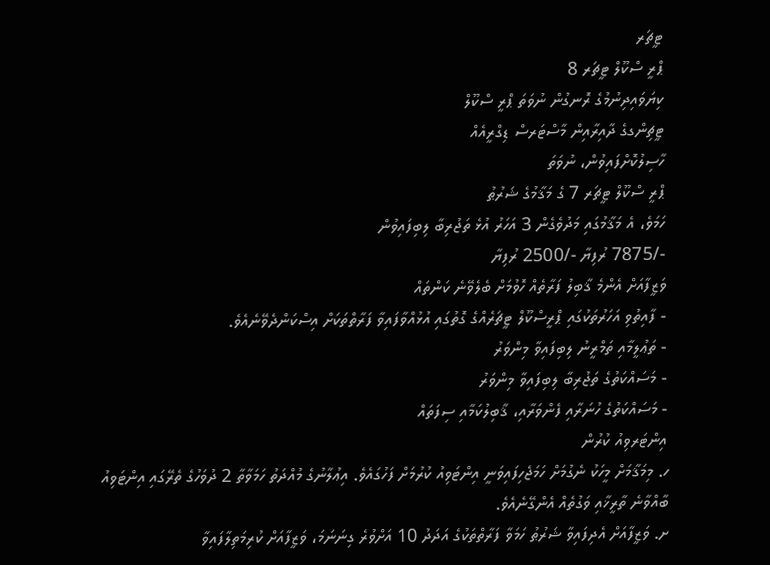ޓީޗަރ
ޕްރީ ސްކޫލް ޓީޗަރ 8
ކިޔަވައިދިނުމުގެ ރޮނގުން ނުވަތަ ޕްރީ ސްކޫލް
ޓީޗިންގގެ ދާއިރާއިން މާސްޓަރސް ޑިގްރީއެއް
ހާސިލުކޮށްފައިވުން، ނުވަތަ
ޕްރީ ސްކޫލް ޓީޗަރ 7 ގެ މަޤާމުގެ ޝަރުޠު
ހަމަވެ، އެ މަޤާމުގައި މަދުވެގެން 3 އަހަރު އުޅެ ތަޖުރިބާ ލިބިފައިވުން
-/7875 ރުފިޔާ -/2500 ރުފިޔާ
ވަޒީފާއަށް އެންމެ ޤާބިލު ފަރާތެއް ހޮވުމަށް ބެލެވޭނެ ކަންތައް
- ފާއިތުވި އަހަރުތަކުގައި ޕްރީސްކޫލް ޓީޗަރެއްގެ ގޮތުގައި އުޅުއްވާފައިވާ ފަރާތްތަކަށް އިސްކަންދެވޭނެއެވެ.
- ތަޢުލީމާއި ތަމްރީނު ލިބިފައިވާ މިންވަރު
- މަސައްކަތުގެ ތަޖުރިބާ ލިބިފައިވާ މިންވަރު
- މަސައްކަތުގެ ހުނަރާއި ފެންވަރާއި، ޤާބިލުކަމާއި ސިފަތައް
އިންޓަރވިއު ކުރުން
ހ. މިމަޤާމަށް މީހަކު ނެގުމަށް ހަމަޖެހިފައިވަނީ އިންޓަވިއު ކުރުމަށް ފަހުގައެވެ. އިޢުލާނުގެ މުއްދަތު ހަމަވާތާ 2 ދުވަހުގެ ތެރޭގައި އިންޓަވިއު ބާއްވާނެ ތާރީޚާއި ވަގުތެއް އެންގޭނެއެވެ.
ށ. ވަޒީފާއަށް އެދިފައިވާ ޝަރުޠު ހަމަވާ ފަރާތްތަކުގެ އަދަދު 10 އަށްވުރެ ގިނަނަމަ، ވަޒީފާއަށް ކުރިމަތިލާފައިވާ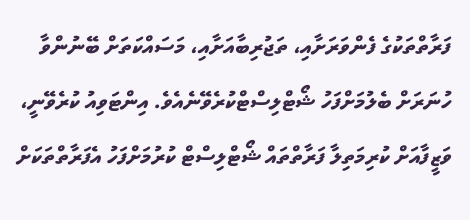ފަރާތްތަކުގެ ފެންވަރަށާއި، ތަޖުރިބާއަށާއި، މަސައްކަތަށް ބޭނުންވާ ހުނަރަށް ބެލުމަށްފަހު ޝޯޓްލިސްޓްކުރެވޭނެއެވެ. އިންޓަވިއު ކުރެވޭނީ، ވަޒީފާއަށް ކުރިމަތިލާ ފަރާތްތައް ޝޯޓްލިސްޓް ކުރުމަށްފަހު އެފަރާތްތަކަށް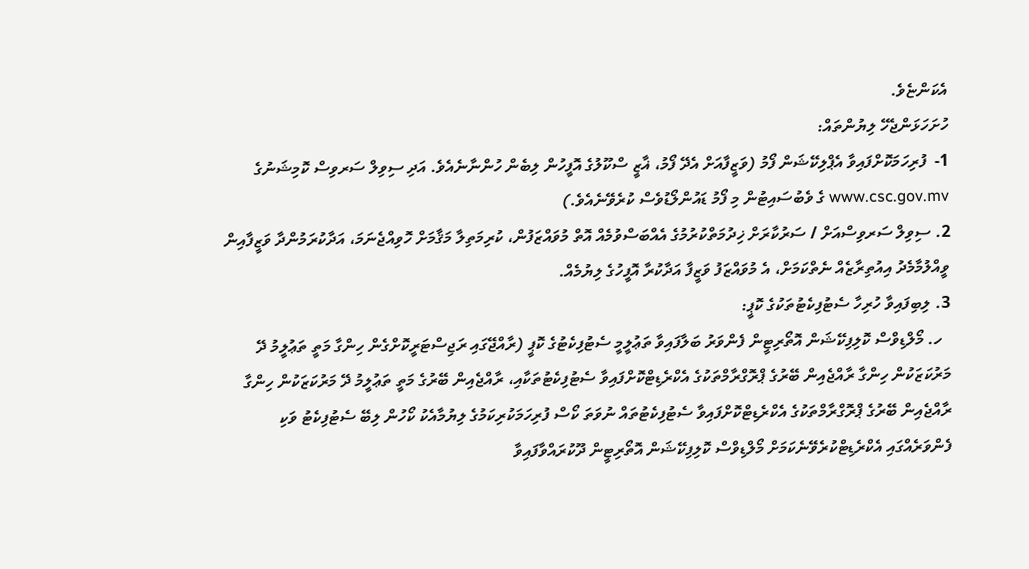އެކަންޏެވެ.
ހުށަހަޅަންޖެހޭ ލިޔުންތައް:
1-  ފުރިހަމަކޮށްފައިވާ އެޕްލިކޭޝަން ފޯމު (ވަޒީފާއަށް އެދޭ ފޯމު، ޣާޒީ ސްކޫލުގެ އޮފީހުން ލިބެން ހުންނާނެއެވެ. އަދި ސިވިލް ސަރވިސް ކޮމިޝަނުގެ www.csc.gov.mv ގެ ވެބުސައިޓުން މި ފޯމު ޑައުންލޯޑުވެސް ކުރެވޭނެއެވެ.)
2. ސިވިލް ސަރވިސްއަށް / ސަރުކާރަށް ޚިދުމަތްކުރުމުގެ އެއްބަސްވުމެއް އޮތް މުވައްޒަފުން، ކުރިމަތިލާ މަޤާމަށް ހޮވިއްޖެނަމަ، އަދާކުރަމުންދާ ވަޒީފާއިން ވީއްލުމާމެދު އިއުތިރާޒެއް ނެތްކަމަށް، އެ މުވައްޒަފު ވަޒީފާ އަދާކުރާ އޮފީހުގެ ލިޔުމެއް.
3. ލިބިފައިވާ ހުރިހާ ސެޓުފިކެޓުތަކުގެ ކޮޕީ:
  ހ. މޯލްޑިވްސް ކޮލިފިކޭޝަން އޮތޯރިޓީން ފެންވަރު ބަލާފައިވާ ތަޢުލީމީ ސެޓުފިކެޓުގެ ކޮޕީ (ރާއްޖޭގައި ރަޖިސްޓަރީކޮށްގެން ހިންގާ މަތީ ތަޢުލީމު ދޭ މަރުކަޒަކުން ހިންގާ ރާއްޖެއިން ބޭރުގެ ޕްރޮގްރާމްތަކުގެ އެކްރެޑިޓްކޮށްފައިވާ ސެޓުފިކެޓުތަކާއި، ރާއްޖެއިން ބޭރުގެ މަތީ ތަޢުލީމު ދޭ މަރުކަޒަކުން ހިންގާ ރާއްޖެއިން ބޭރުގެ ޕްރޮގްރާމްތަކުގެ އެކްރެޑިޓްކޮށްފައިވާ ސެޓުފިކެޓުތައް ނުވަތަ ކޯސް ފުރިހަމަކުރިކަމުގެ ލިޔުމާއެކު ކޯހުން ލިބޭ ސެޓުފިކެޓު ވަކި ފެންވަރެއްގައި އެކްރެޑިޓްކުރެވޭނެކަމަށް މޯލްޑިވްސް ކޮލިފިކޭޝަން އޮތޯރިޓީން ދޫކުރައްވާފައިވާ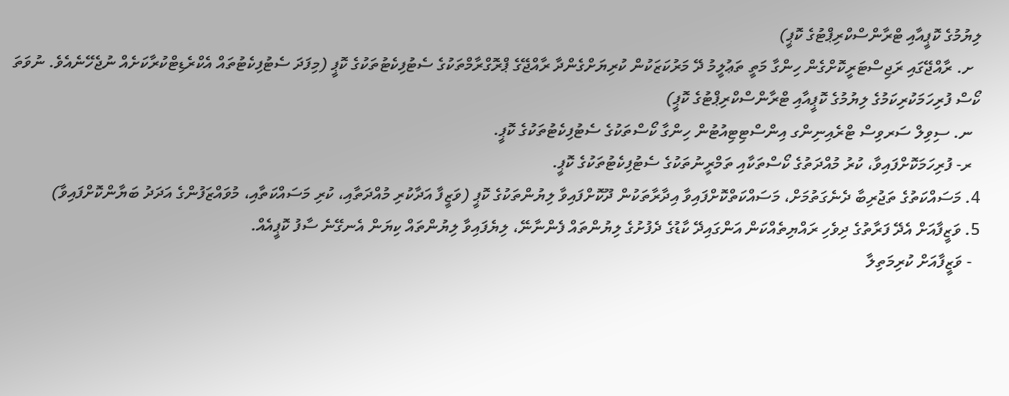ލިޔުމުގެ ކޮޕީއާއި ޓްރާންސްކްރިޕްޓުގެ ކޮޕީ)
  ށ. ރާއްޖޭގައި ރަޖިސްޓަރީކޮށްގެން ހިންގާ މަތީ ތަޢުލީމު ދޭ މަރުކަޒަކުން ކުރިޔަށްގެންދާ ރާއްޖޭގެ ޕްރޮގްރާމްތަކުގެ ސެޓުފިކެޓުތަކުގެ ކޮޕީ (މިފަދަ ސެޓުފިކެޓުތައް އެކްރެޑިޓްކުރާކަށެއް ނުޖެހޭނެއެވެ. ނުވަތަ ކޯސް ފުރިހަމަކުރިކަމުގެ ލިޔުމުގެ ކޮޕީއާއި ޓްރާންސްކްރިޕްޓުގެ ކޮޕީ)
  ނ. ސިވިލް ސަރވިސް ޓްރެއިނިންގ އިންސްޓިޓިއުޓުން ހިންގާ ކޯސްތަކުގެ ސެޓުފިކެޓުތަކުގެ ކޮޕީ.
  ރ- ފުރިހަމަކޮށްފައިވާ، ކުރު މުއްދަތުގެ ކޯސްތަކާއި ތަމްރީނުތަކުގެ ސެޓުފިކެޓުތަކުގެ ކޮޕީ.
4. މަސައްކަތުގެ ތަޖުރިބާ ދެނެގަތުމަށް، މަސައްކަތްކޮށްފައިވާ އިދާރާތަކުން ދޫކޮށްފައިވާ ލިޔުންތަކުގެ ކޮޕީ (ވަޒީފާ އަދާކުރި މުއްދަތާއި، ކުރި މަސައްކަތާއި، މުވައްޒަފުންގެ އަދަދު ބަޔާންކޮށްފައިވާ)
5. ވަޒީފާއަށް އެދޭ ފަރާތުގެ ދިވެހި ރައްޔިތެއްކަން އަންގައިދޭ ކާޑުގެ ދެފުށުގެ ލިޔުންތައް ފެންނާނޭ، ލިޔެފައިވާ ލިޔުންތައް ކިޔަން އެނގޭނެ ސާފު ކޮޕީއެއް.
  - ވަޒީފާއަށް ކުރިމަތިލާ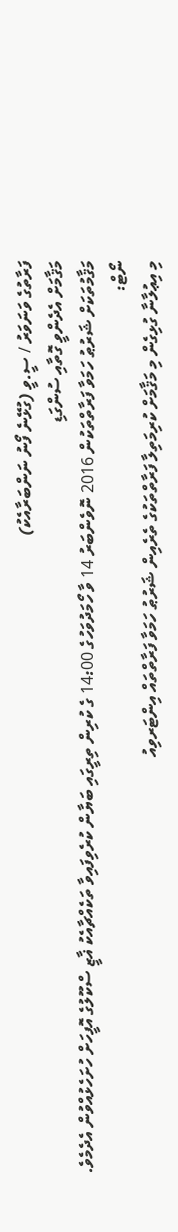ފަރާތުގެ ވަނަވަރު / ސީ.ވީ (ގުޅޭނެ ފޯނު ނަންބަރާއެކު)
މަޤާމަށް އެދެންވީ ގޮތާއި ސުންގަޑި
މަޤާމުތަކަށް ޝަރުޠު ހަމަވާ ފަރާތްތަކުން 2016 ނޮވެންބަރު 14 ވާ ހޯމަދުވަހުގެ 14:00 ގެ ކުރިން ތިރީގައި ބަޔާން ކުރެވިފައިވާ ތަކެއްޗާއެކު ޣާޒީ ސްކޫލުގެ އޮފީހަށް ހުށަހެޅުއްވުން އެދެމެވެ.
ނޯޓް:
މި އިޢުލާނާ ގުޅިގެން މި މަޤާމަށް ކުރިމަތިލާ ފަރާތްތަކުގެ ތެރެއިން ޝަރުޠު ހަމަވާ ފަރާތްތައް އިންޓަރވިއު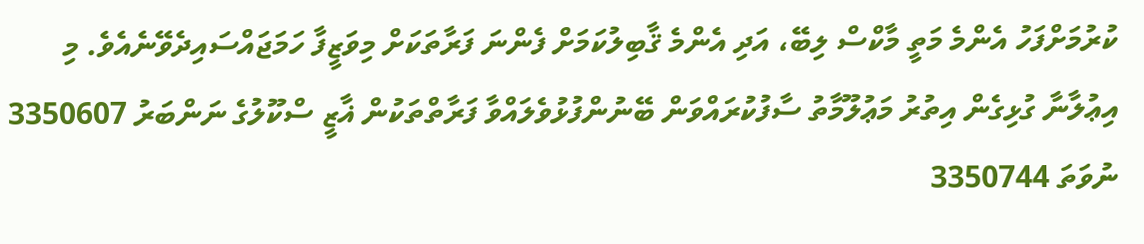ކުރުމަށްފަހު އެންމެ މަތީ މާކްސް ލިބޭ، އަދި އެންމެ ޤާބިލުކަމަށް ފެންނަ ފަރާތަކަށް މިވަޒީފާ ހަމަޖައްސައިދެވޭނެއެވެ. މި އިޢުލާނާ ގުޅިގެން އިތުރު މަޢުލޫމާތު ސާފުކުރައްވަން ބޭނުންފުޅުވެލައްވާ ފަރާތްތަކުން ޣާޒީ ސްކޫލުގެ ނަންބަރު 3350607 ނުވަތަ 3350744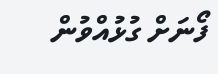ފޯނަށް ގުޅުއްވުން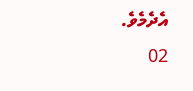އެދެމެވެ.
02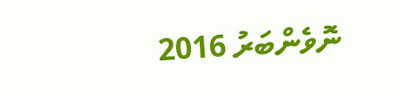ނޮވެންބަރު 2016